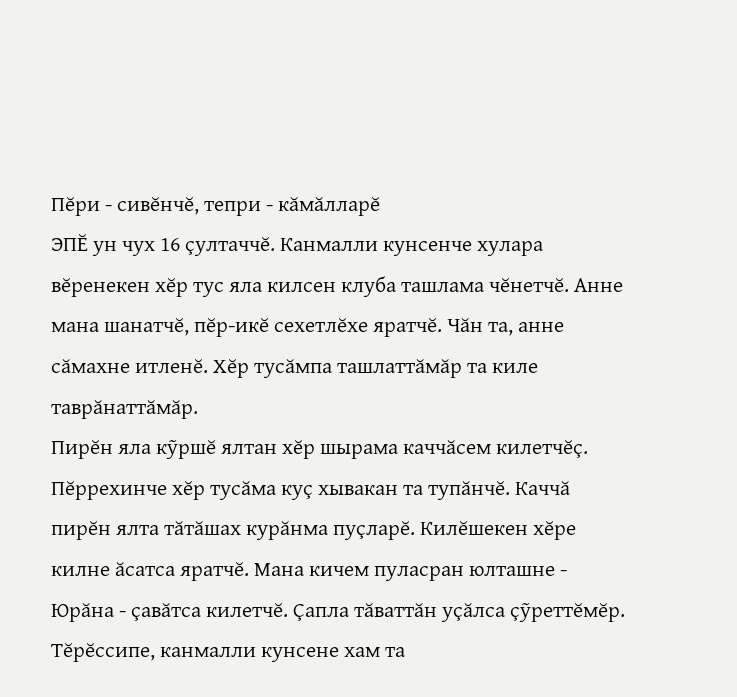Пĕри - сивĕнчĕ, тепри - кăмăлларĕ
ЭПĔ ун чух 16 çултаччĕ. Канмалли кунсенче хулара вĕренекен хĕр тус яла килсен клуба ташлама чĕнетчĕ. Анне мана шанатчĕ, пĕр-икĕ сехетлĕхе яратчĕ. Чăн та, анне сăмахне итленĕ. Хĕр тусăмпа ташлаттăмăр та киле таврăнаттăмăр.
Пирĕн яла кỹршĕ ялтан хĕр шырама каччăсем килетчĕç. Пĕррехинче хĕр тусăма куç хывакан та тупăнчĕ. Каччă пирĕн ялта тăтăшах курăнма пуçларĕ. Килĕшекен хĕре килне ăсатса яратчĕ. Мана кичем пуласран юлташне - Юрăна - çавăтса килетчĕ. Çапла тăваттăн уçăлса çỹреттĕмĕр. Тĕрĕссипе, канмалли кунсене хам та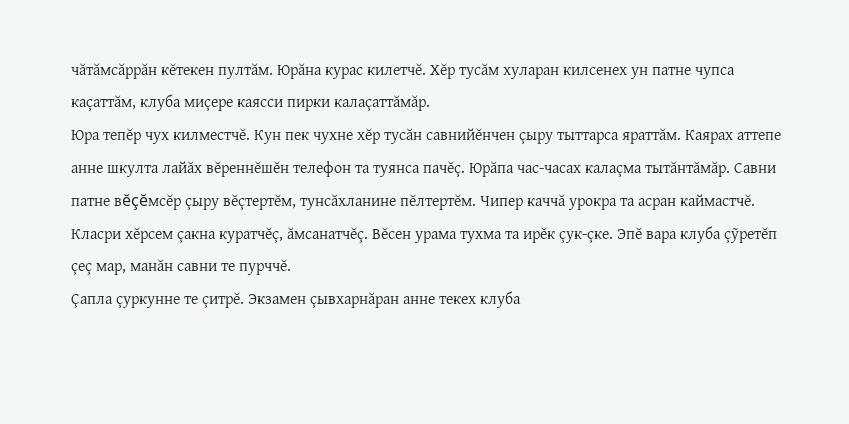чăтăмсăррăн кĕтекен пултăм. Юрăна курас килетчĕ. Хĕр тусăм хуларан килсенех ун патне чупса каçаттăм, клуба миçере каясси пирки калаçаттăмăр.
Юра тепĕр чух килместчĕ. Кун пек чухне хĕр тусăн савнийĕнчен çыру тыттарса яраттăм. Каярах аттепе анне шкулта лайăх вĕреннĕшĕн телефон та туянса пачĕç. Юрăпа час-часах калаçма тытăнтăмăр. Савни патне вĕçĕмсĕр çыру вĕçтертĕм, тунсăхланине пĕлтертĕм. Чипер каччă урокра та асран каймастчĕ. Класри хĕрсем çакна куратчĕç, ăмсанатчĕç. Вĕсен урама тухма та ирĕк çук-çке. Эпĕ вара клуба çỹретĕп çеç мар, манăн савни те пурччĕ.
Çапла çуркунне те çитрĕ. Экзамен çывхарнăран анне текех клуба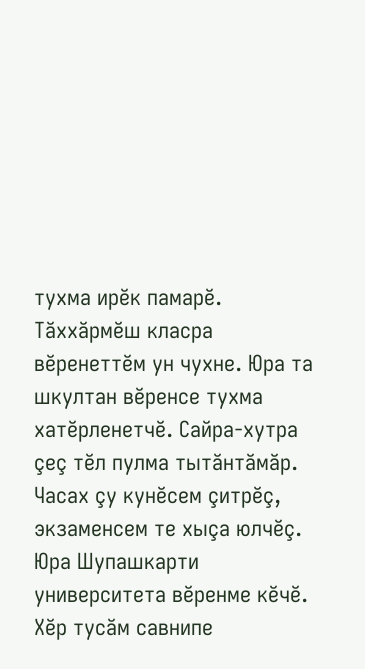тухма ирĕк памарĕ. Тăххăрмĕш класра вĕренеттĕм ун чухне. Юра та шкултан вĕренсе тухма хатĕрленетчĕ. Сайра-хутра çеç тĕл пулма тытăнтăмăр.
Часах çу кунĕсем çитрĕç, экзаменсем те хыçа юлчĕç. Юра Шупашкарти университета вĕренме кĕчĕ. Хĕр тусăм савнипе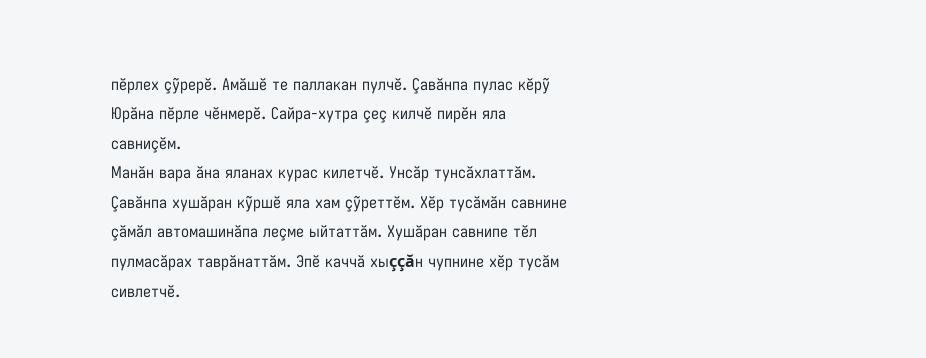пĕрлех çỹрерĕ. Амăшĕ те паллакан пулчĕ. Çавăнпа пулас кĕрỹ Юрăна пĕрле чĕнмерĕ. Сайра-хутра çеç килчĕ пирĕн яла савниçĕм.
Манăн вара ăна яланах курас килетчĕ. Унсăр тунсăхлаттăм. Çавăнпа хушăран кỹршĕ яла хам çỹреттĕм. Хĕр тусăмăн савнине çăмăл автомашинăпа леçме ыйтаттăм. Хушăран савнипе тĕл пулмасăрах таврăнаттăм. Эпĕ каччă хыççăн чупнине хĕр тусăм сивлетчĕ.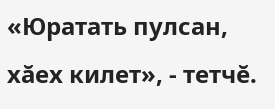«Юратать пулсан, хăех килет», - тетчĕ.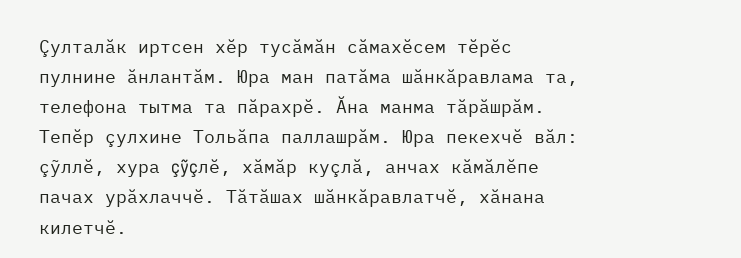Çулталăк иртсен хĕр тусăмăн сăмахĕсем тĕрĕс пулнине ăнлантăм. Юра ман патăма шăнкăравлама та, телефона тытма та пăрахрĕ. Ăна манма тăрăшрăм. Тепĕр çулхине Тольăпа паллашрăм. Юра пекехчĕ вăл: çỹллĕ, хура çỹçлĕ, хăмăр куçлă, анчах кăмăлĕпе пачах урăхлаччĕ. Тăтăшах шăнкăравлатчĕ, хăнана килетчĕ.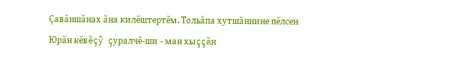Çавăншăнах ăна килĕштертĕм. Тольăпа хутшăннине пĕлсен Юрăн кĕвĕçỹ çуралчĕ-ши - ман хыççăн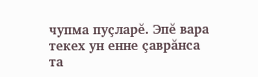чупма пуçларĕ. Эпĕ вара текех ун енне çаврăнса та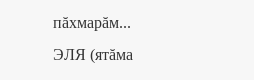пăхмарăм...
ЭЛЯ (ятăма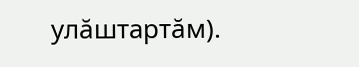улăштартăм).